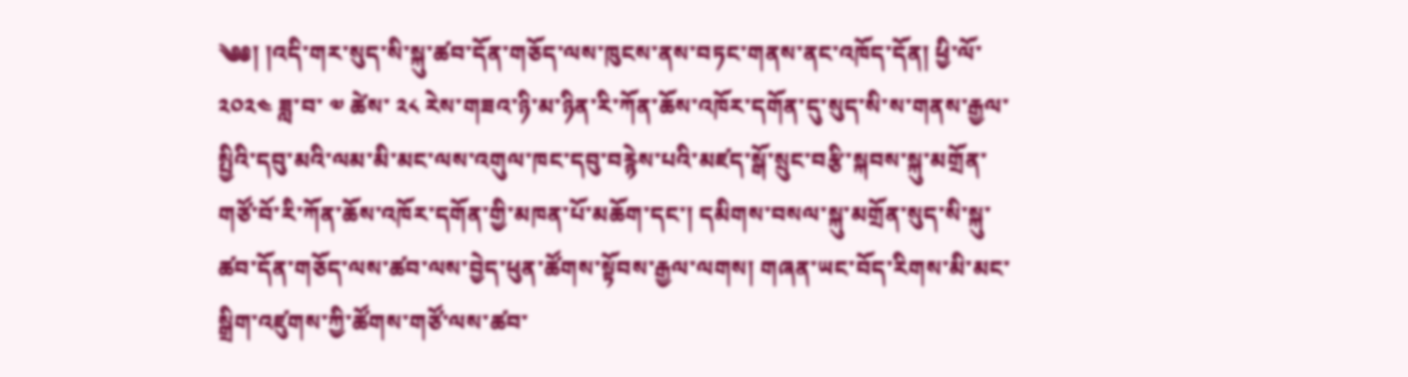༄༅། །འདི་གར་སུད་སི་སྐུ་ཚབ་དོན་གཅོད་ལས་ཁུངས་ནས་བཏང་གནས་ནང་འཁོད་དོན། ཕྱི་ལོ་ ༢༠༢༤ ཟླ་བ་ ༧ ཚེས་ ༢༨ རེས་གཟའ་ཉི་མ་ཉིན་རི་ཀོན་ཆོས་འཁོར་དགོན་དུ་སུད་སི་ས་གནས་རྒྱལ་སྤྱིའི་དབུ་མའི་ལམ་མི་མང་ལས་འགུལ་ཁང་དབུ་བརྙེས་པའི་མཛད་སྒོ་སྲུང་བརྩི་སྐབས་སྐུ་མགྲོན་གཙོ་བོ་རི་ཀོན་ཆོས་འཁོར་དགོན་གྱི་མཁན་པོ་མཆོག་དང་། དམིགས་བསལ་སྐུ་མགྲོན་སུད་སི་སྐུ་ཚབ་དོན་གཅོད་ལས་ཚབ་ལས་བྱེད་ཕུན་ཚོགས་སྟོབས་རྒྱལ་ལགས། གཞན་ཡང་བོད་རིགས་མི་མང་སྒྲིག་འཛུགས་ཀྱི་ཚོགས་གཙོ་ལས་ཚབ་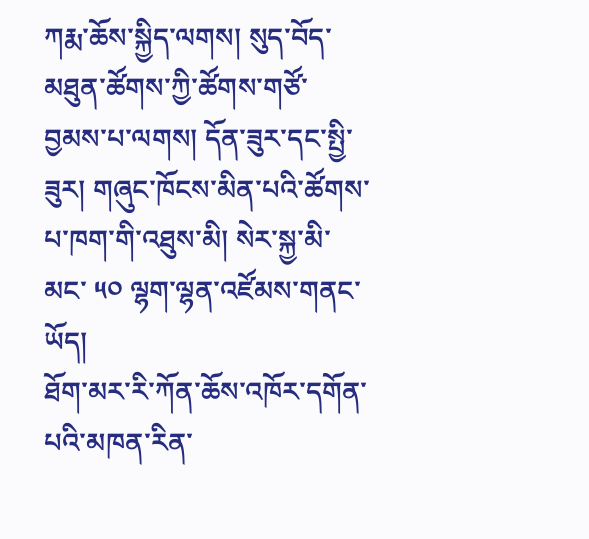ཀརྨ་ཆོས་སྐྱིད་ལགས། སུད་བོད་མཐུན་ཚོགས་ཀྱི་ཚོགས་གཙོ་བྱམས་པ་ལགས། དོན་ཟུར་དང་སྤྱི་ཟུར། གཞུང་ཁོངས་མིན་པའི་ཚོགས་པ་ཁག་གི་འཐུས་མི། སེར་སྐྱ་མི་མང་ ༥༠ ལྷག་ལྷན་འཛོམས་གནང་ཡོད།
ཐོག་མར་རི་ཀོན་ཆོས་འཁོར་དགོན་པའི་མཁན་རིན་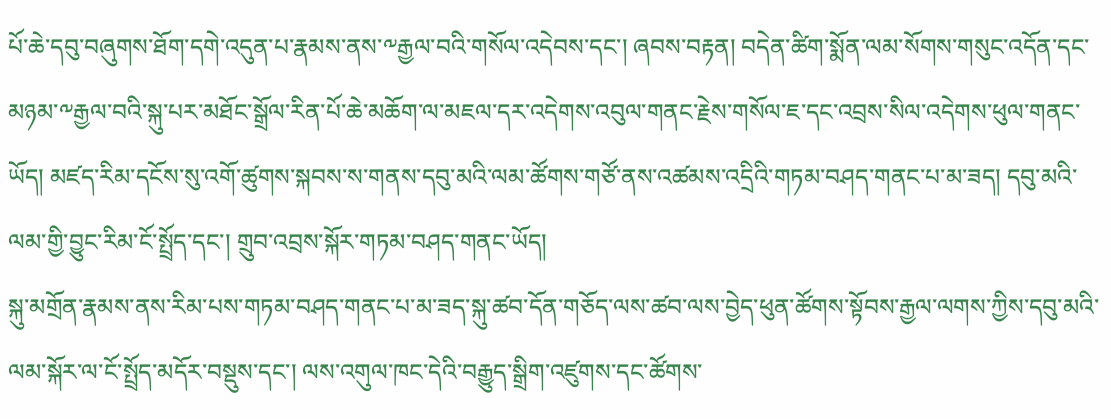པོ་ཆེ་དབུ་བཞུགས་ཐོག་དགེ་འདུན་པ་རྣམས་ནས་༸རྒྱལ་བའི་གསོལ་འདེབས་དང་། ཞབས་བརྟན། བདེན་ཚིག་སྨོན་ལམ་སོགས་གསུང་འདོན་དང་མཉམ་༸རྒྱལ་བའི་སྐུ་པར་མཐོང་སྒྲོལ་རིན་པོ་ཆེ་མཆོག་ལ་མཇལ་དར་འདེགས་འབུལ་གནང་རྗེས་གསོལ་ཇ་དང་འབྲས་སིལ་འདེགས་ཕུལ་གནང་ཡོད། མཛད་རིམ་དངོས་སུ་འགོ་ཚུགས་སྐབས་ས་གནས་དབུ་མའི་ལམ་ཚོགས་གཙོ་ནས་འཚམས་འདྲིའི་གཏམ་བཤད་གནང་པ་མ་ཟད། དབུ་མའི་ལམ་གྱི་བྱུང་རིམ་ངོ་སྤྲོད་དང་། གྲུབ་འབྲས་སྐོར་གཏམ་བཤད་གནང་ཡོད།
སྐུ་མགྲོན་རྣམས་ནས་རིམ་པས་གཏམ་བཤད་གནང་པ་མ་ཟད་སྐུ་ཚབ་དོན་གཅོད་ལས་ཚབ་ལས་བྱེད་ཕུན་ཚོགས་སྟོབས་རྒྱལ་ལགས་ཀྱིས་དབུ་མའི་ལམ་སྐོར་ལ་ངོ་སྤྲོད་མདོར་བསྡུས་དང་། ལས་འགུལ་ཁང་དེའི་བརྒྱུད་སྒྲིག་འཛུགས་དང་ཚོགས་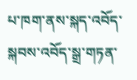པ་ཁག་ནས་སྐད་འབོད་སྐབས་འབོད་སྒྲ་གཏན་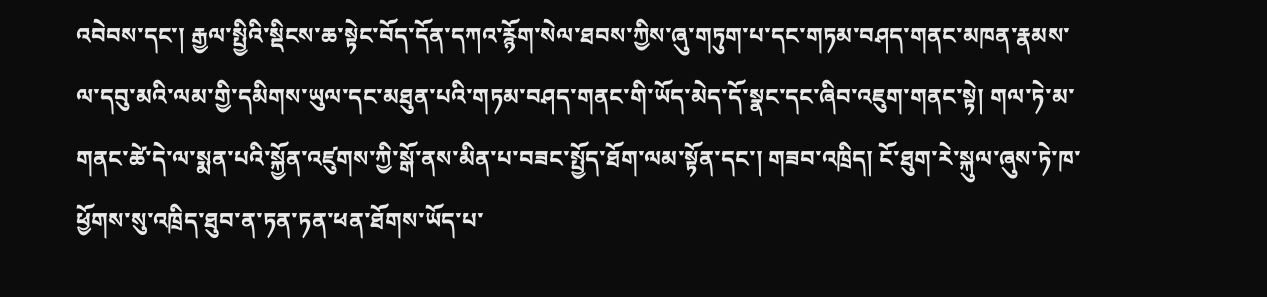འབེབས་དང་། རྒྱལ་སྤྱིའི་སྡིངས་ཆ་སྟེང་བོད་དོན་དཀའ་རྙོག་སེལ་ཐབས་ཀྱིས་ཞུ་གཏུག་པ་དང་གཏམ་བཤད་གནང་མཁན་རྣམས་ལ་དབུ་མའི་ལམ་གྱི་དམིགས་ཡུལ་དང་མཐུན་པའི་གཏམ་བཤད་གནང་གི་ཡོད་མེད་དོ་སྣང་དང་ཞིབ་འཇུག་གནང་སྟེ། གལ་ཏེ་མ་གནང་ཚེ་དེ་ལ་སྨན་པའི་སྐྱོན་འཛུགས་ཀྱི་སྒོ་ནས་མིན་པ་བཟང་སྤྱོད་ཐོག་ལམ་སྟོན་དང་། གཟབ་འཁྲིད། ངོ་ཐུག་རེ་སྐུལ་ཞུས་ཏེ་ཁ་ཕྱོགས་སུ་འཁྲིད་ཐུབ་ན་ཏན་ཏན་ཕན་ཐོགས་ཡོད་པ་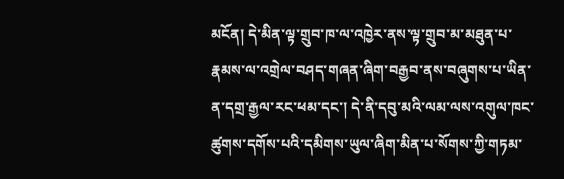མངོན། དེ་མིན་ལྟ་གྲུབ་ཁ་ལ་འཁྱེར་ནས་ལྟ་གྲུབ་མ་མཐུན་པ་རྣམས་ལ་འགྲེལ་བཤད་གཞན་ཞིག་བརྒྱབ་ནས་བཞུགས་པ་ཡིན་ན་དགྲ་རྒྱལ་རང་ཕམ་དང་། དེ་ནི་དབུ་མའི་ལམ་ལས་འགུལ་ཁང་ཚུགས་དགོས་པའི་དམིགས་ཡུལ་ཞིག་མིན་པ་སོགས་ཀྱི་གཏམ་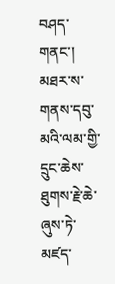བཤད་གནང་། མཐར་ས་གནས་དབུ་མའི་ལམ་གྱི་དྲུང་ཆེས་ཐུགས་རྗེ་ཆེ་ཞུས་ཏེ་མཛད་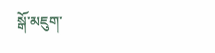སྒོ་མཇུག་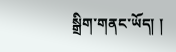སྒྲིག་གནང་ཡོད། །